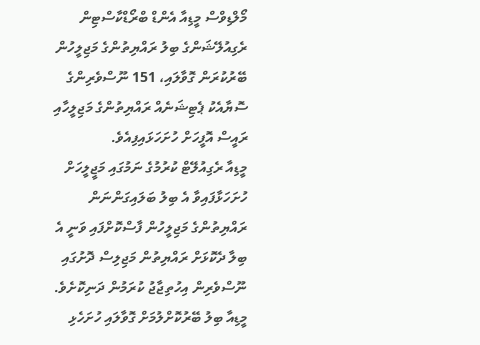މޯލްޑިވްސް މީޑިއާ އެންޑް ބްރޯޑްކާސްޓިން ރެގިއުލޭޝަންގެ ބިލު ރައްޔިތުންގެ މަޖިލީހުން ބޭރުކުރަން ގޮވާލައި، 151 ނޫސްވެރިންގެ ސޮޔާއެކު ޕެޓިޝަނެއް ރައްޔިތުންގެ މަޖިލީހާއި ރައީސް އޮފީހަށް ހުށަހަޅައިފިއެވެ.
މީޑިއާ ރެގިއުލޭޓް ކުރުމުގެ ނަމުގައި މަޖީލީހަށް ހުށަހަޅާފައިވާ އެ ބިލު ބަލައިގަންނަން ރައްޔިތުންގެ މަޖިލީހުން ފާސްކޮށްފައި ވަނީ އެ ބިލާ ދެކޮޅަށް ރައްޔިތުން މަޖިލިސް ދޮށުގައި ނޫސްވެރިން އިހުތިޖާޖު ކުރަމުން ދަނިކޮށެވެ.
މީޑިއާ ބިލު ބޭރުކޮށްލުމަށް ގޮވާލައި ހުށަހެޅި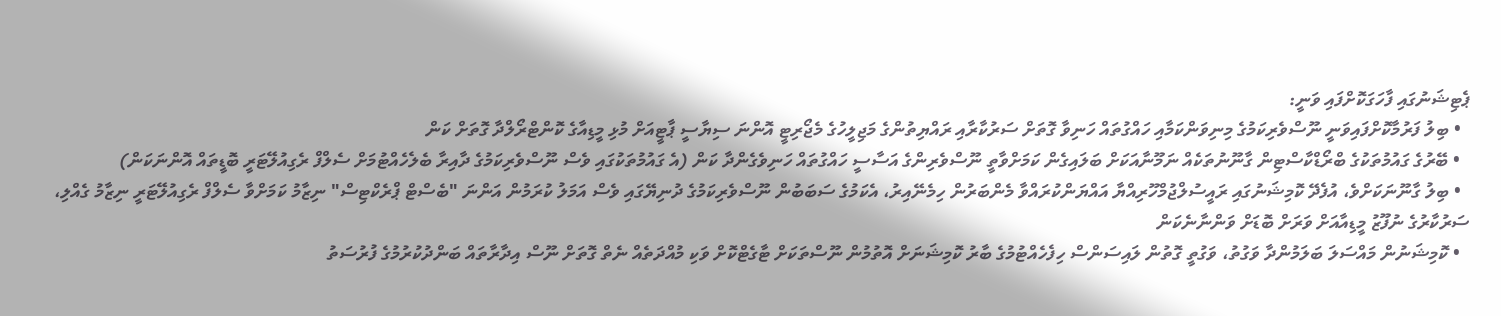ޕެޓިޝަނުގައި ފާހަގަކޮށްފައި ވަނީ:
  • ބިލު ފަރުމާކޮށްފައިވަނީ ނޫސްވެރިކަމުގެ މިނިވަންކަމާއި ހައްގުތައް ހަނިވާ ގޮތަށް ސަރުކާރާއި ރައްޔިތުންގެ މަޖިލީހުގެ މެޖޯރިޓީ އޮންނަ ސިޔާސީ ޕާޓީއަށް މުޅި މީޑިއާގެ ކޮންޓްރޯލްދާ ގޮތަށް ކަން
  • ބޭރުގެ ގައުމުތަކުގެ ބްރޯޑްކާސްޓިން ގާނޫނުތަކެއް ނަމޫނާއަކަށް ބަލައިގެން ކަމަށްވާތީ ނޫސްވެރިންގެ އަސާސީ ހައްގުތައް ހަނިވެގެންދާ ކަން (އެ ގައުމުތަކުގައި ވެސް ނޫސްވެރިކަމުގެ ދާއިރާ ބެލެހެއްޓުމަށް ސެލްފް ރެގިއުލޭޓަރީ ބޮޑީތައް އޮންނަކަން)
  • ބިލު ގާނޫނަކަށްވެ، އުފެދޭ ކޮމިޝަނުގައި ރައީސުލްޖުމްހޫރިއްޔާ އައްޔަންކުރައްވާ މެންބަރުން ހިމެނޭއިރު، އެކަމުގެ ސަބަބުން ނޫސްވެރިކަމުގެ ދުނިޔޭގައި ވެސް އަމަލު ކުރަމުން އަންނަ "ބެސްޓް ޕްރެކްޓިސް" ނިޒާމު ކަމަށްވާ ސެލްފް ރެގިއުލޭޓަރީ ނިޒާމު ގެއްލި، ސަރުކާރުގެ ނުފޫޒު މީޑިއާއަށް ވަރަށް ބޮޑަށް ވަންނާނެކަން
  • ކޮމިޝަނުން މައްސަލަ ބަލަމުންދާ ވަގުތު، ވަގުތީ ގޮތުން ލައިސަންސް ހިފެހެއްޓުމުގެ ބާރު ކޮމިޝަނަށް އޮތުމުން ނޫސްތަކަށް ޓާގެޓްކޮށް ވަކި މުއްދަތެއް ނެތް ގޮތަށް ނޫސް އިދާރާތައް ބަންދުކުރުމުގެ ފުރުސަތު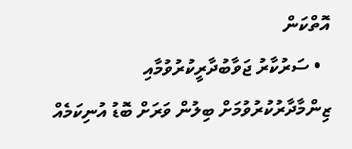އޮތްކަން
  • ސަރުކާރު ޖަވާބުދާރީކުރުވުމާއި ޒިންމާދާރުކުރުވުމަށް ބިލުން ވަރަށް ބޮޑު އުނިކަމެއް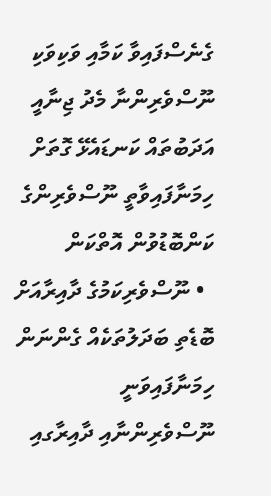ގެނެސްފައިވާ ކަމާއި ވަކިވަކި ނޫސްވެރިންނާ މެދު ޖިނާއީ އަދަބުތައް ކަނޑައެޅޭ ގޮތަށް ހިމަނާފައިވާތީ ނޫސްވެރިންގެ ކަންބޮޑުވުން އޮތްކަން
  • ނޫސްވެރިކަމުގެ ދާއިރާއަށް ބޮޑެތި ބަދަލުތަކެއް ގެންނަން ހިމަނާފައިވަނީ ނޫސްވެރިންނާއި ދާއިރާގއި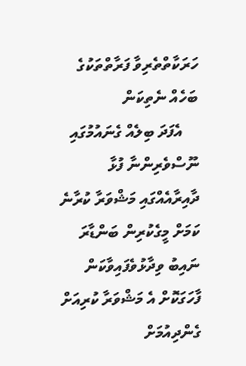ހަރަކާތްތެރިވާ ފަރާތްތަކުގެ ބަހެއް ނެތިކަން
    އެފަދަ ބިލެއް ގެނައުމުގައި ނޫސްވެރިންނާ ފުޅާ ދާއިރާއެއްގައި މަޝްވަރާ ކުރާނެ ކަމަށް މީގެކުރިން ބަންޑާރަ ނައިބު ވިދާޅުވެފައިވާކަން ފާހަގަކޮށް އެ މަޝްވަރާ ކުރިއަށް ގެންދިއުމަށް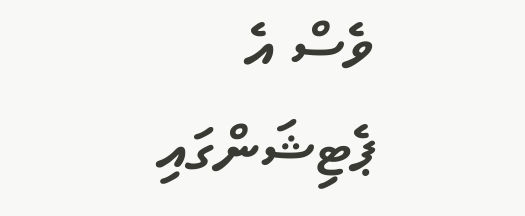ވެސް އެ ޕެޓިޝަންގައި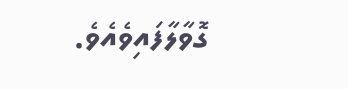ގޮވާލާފައިވެއެވެ.